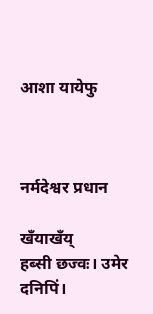आशा यायेफु



नर्मदेश्वर प्रधान

खँयाखँय्
हब्सी छज्वः। उमेर दनिपिं।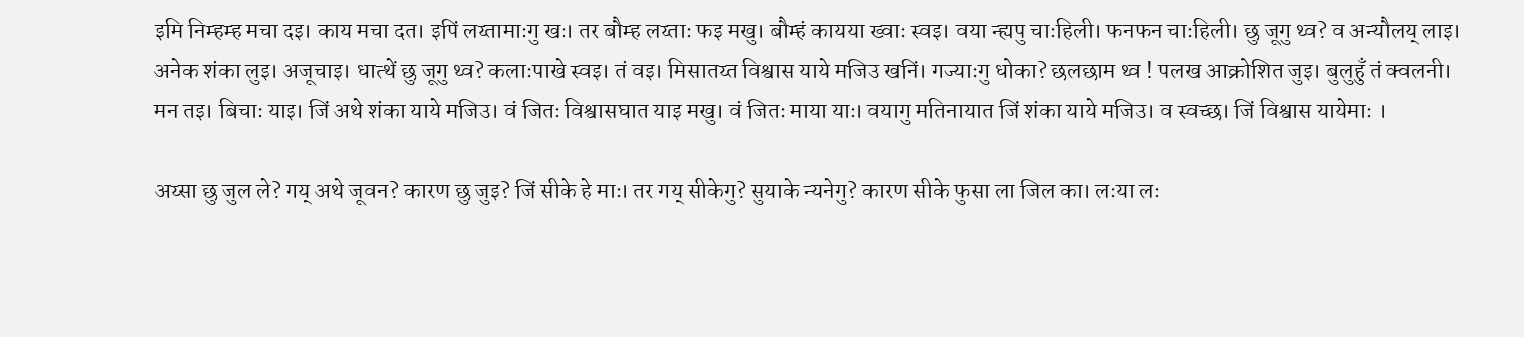इमि निम्हम्ह मचा दइ। काय मचा दत। इपिं लय्तामाःगु खः। तर बौम्ह लय्ताः फइ मखु। बौम्हं कायया ख्वाः स्वइ। वया न्ह्यपु चाःहिली। फनफन चाःहिली। छु जूगु थ्व? व अन्यौलय् लाइ। अनेक शंका लुइ। अजूचाइ। धात्थें छु जूगु थ्व? कलाःपाखे स्वइ। तं वइ। मिसातय्त विश्वास याये मजिउ खनिं। गज्याःगु धोका? छलछाम थ्व ! पलख आक्रोशित जुइ। बुलुहुँ तं क्वलनी। मन तइ। बिचाः याइ। जिं अथे शंका याये मजिउ। वं जितः विश्वासघात याइ मखु। वं जितः माया याः। वयागु मतिनायात जिं शंका याये मजिउ। व स्वच्छ। जिं विश्वास यायेमाः ।

अय्सा छु जुल ले? गय् अथे जूवन? कारण छु जुइ? जिं सीके हे माः। तर गय् सीकेगु? सुयाके न्यनेगु? कारण सीके फुसा ला जिल का। लःया लः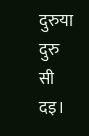दुरुया दुरु सी दइ।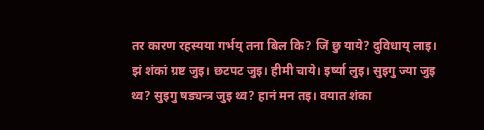तर कारण रहस्यया गर्भय् तना बिल कि? जिं छु याये? दुविधाय् लाइ। झं शंकां ग्रष्ट जुइ। छटपट जुइ। हीमी चाये। इर्ष्या लुइ। सुइगु ज्या जुइ थ्व? सुइगु षड्यन्त्र जुइ थ्व? हानं मन तइ। वयात शंका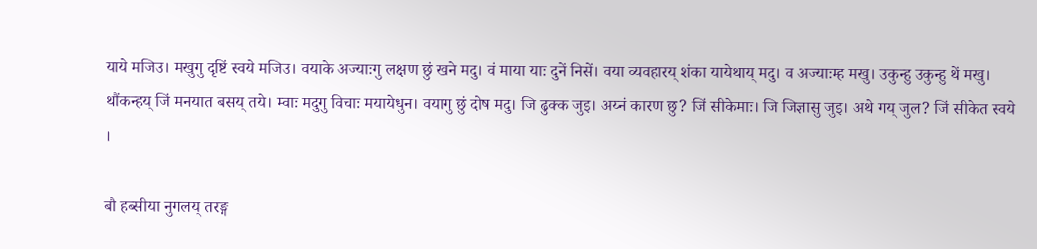याये मजिउ। मखुगु दृष्टिं स्वये मजिउ। वयाके अज्याःगु लक्षण छुं खने मदु। वं माया याः दुनें निसें। वया व्यवहारय् शंका यायेथाय् मदु। व अज्याःम्ह मखु। उकुन्हु उकुन्हु थें मखु। थौंकन्हय् जिं मनयात बसय् तये। म्वाः मदुगु विचाः मयायेधुन। वयागु छुं दोष मदु। जि ढुक्क जुइ। अय्नं कारण छु? जिं सीकेमाः। जि जिज्ञासु जुइ। अथे गय् जुल? जिं सीकेत स्वये ।

बौ हब्सीया नुगलय् तरङ्ग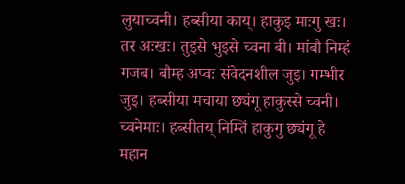लुयाच्वनी। हब्सीया काय्। हाकुइ माःगु खः। तर अःखः। तुइसे भुइसे च्वना बी। मांबौ निम्हं गजब। बौम्ह अप्वः संवेदनशील जुइ। गम्भीर जुइ। हब्सीया मचाया छ्यंगू हाकुस्से च्वनी। च्वनेमाः। हब्सीतय् निम्तिं हाकुगु छ्यंगू हे महान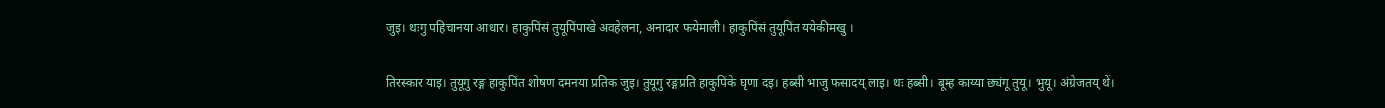जुइ। थःगु पहिचानया आधार। हाकुपिंसं तुयूपिंपाखे अवहेलना, अनादार फयेमाली। हाकुपिंसं तुयूपिंत ययेकीमखु ।

तिरस्कार याइ। तुयूगु रङ्ग हाकुपिंत शोषण दमनया प्रतिक जुइ। तुयूगु रङ्गप्रति हाकुपिंके घृणा दइ। हब्सी भाजु फसादय् लाइ। थः हब्सी। बूम्ह काय्या छ्यंगू तुयू। भुयू। अंग्रेजतय् थें।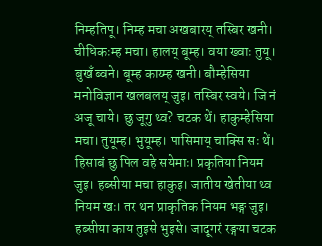निम्हतिपू। निम्ह मचा अखबारय् तस्बिर खनी। चीधिकःम्ह मचा। हालय् बूम्ह। वया ख्वाः तुयू। बुखँ ब्वने। बूम्ह काय्म्ह खनी। बौम्हेसिया मनोविज्ञान खलबलय् जुइ। तस्बिर स्वये। जि नं अजू चाये। छु जूगु थ्व? चटक थें। हाकुम्हेसिया मचा। तुयूम्ह। भुयूम्ह। पासिमाय् चाक्सि सः थें। हिसाबं छु पिल वहे सयेमाः। प्रकृतिया नियम जुइ। हब्सीया मचा हाकुइ। जातीय खेतीया थ्व नियम खः। तर थन प्राकृतिक नियम भङ्ग जुइ। हब्सीया काय तुइसे भुइसे। जादूगरं रङ्गया चटक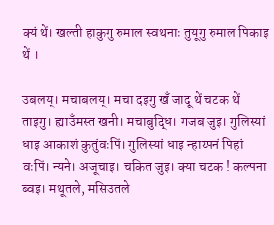क्यं थें। खल्ती हाकुगु रुमाल स्वथनाः तुयूगु रुमाल पिकाइ थें ।

उबलय्। मचाबलय्। मचा दइगु खँ जादू थें चटक थें ताइगु। ह्याउँमस्त खनी। मचाबुद्धि। गजब जुइ। गुलिस्यां धाइ आकाशं कुतुंवःपिं। गुलिस्यां धाइ न्हाय्पनं पिहां वःपिं। न्यने। अजूचाइ। चकित जुइ। क्या चटक ! कल्पना ब्वइ। मथूतले, मसिउतले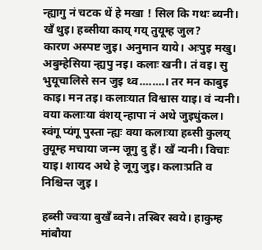न्ह्यागु नं चटक थें हे मखा ! सिल कि गथः ब्यनी। खँ थुइ। हब्सीया काय् गय् तुयूम्ह जुल?
कारण अस्पष्ट जुइ। अनुमान याये। अःपुइ मखु। अबुम्हेसिया न्ह्यपु नइ। कलाः खनी। तं वइ। सु भुयूचालिसे सन जुइ थ्व........। तर मन काबुइ काइ। मन तइ। कलाःयात विश्वास याइ। वं न्यनी। वया कलाःया वंशय् न्हापा नं अथे जुइधुंकल। स्वंगू प्यंगू पुस्ता न्ह्यः वया कलाःया हब्सी कुलय् तुयूम्ह मचाया जन्म जूगु दु हँ। खँ न्यनी। विचाः याइ। शायद अथे हे जूगु जुइ। कलाःप्रति व निश्चिन्त जुइ ।

हब्सी ज्वःया बुखँ ब्वने। तस्बिर स्वये। हाकुम्ह मांबौया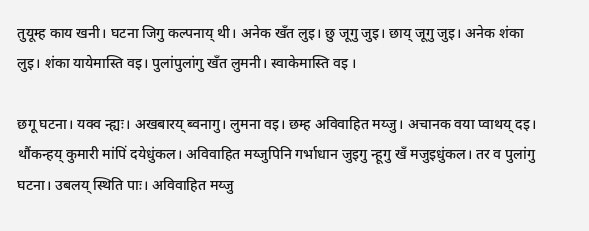तुयूम्ह काय खनी। घटना जिगु कल्पनाय् थी। अनेक खँत लुइ। छु जूगु जुइ। छाय् जूगु जुइ। अनेक शंका लुइ। शंका यायेमास्ति वइ। पुलांपुलांगु खँत लुमनी। स्वाकेमास्ति वइ ।

छगू घटना। यक्व न्ह्यः। अखबारय् ब्वनागु। लुमना वइ। छम्ह अविवाहित मय्जु। अचानक वया प्वाथय् दइ। थौंकन्हय् कुमारी मांपिं दयेधुंकल। अविवाहित मय्जुपिनि गर्भाधान जुइगु न्हूगु खँ मजुइधुंकल। तर व पुलांगु घटना। उबलय् स्थिति पाः। अविवाहित मय्जु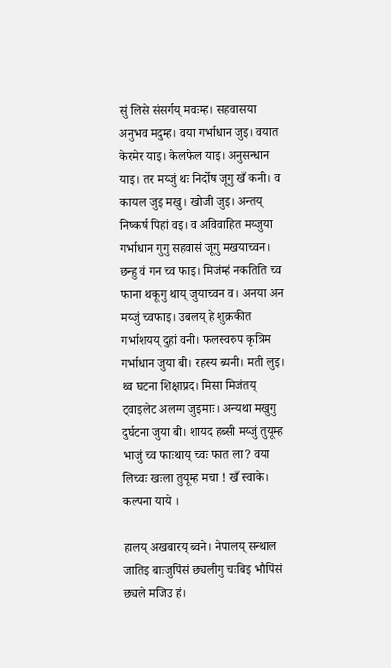सुं लिसे संसर्गय् मवःम्ह। सहवासया अनुभव मदुम्ह। वया गर्भाधान जुइ। वयात केरमेर याइ। केलफेल याइ। अनुसन्धान याइ। तर मय्जुं थः निर्दोष जूगु खँ कनी। व कायल जुइ मखु। खोजी जुइ। अन्तय् निष्कर्ष पिहां वइ। व अविवाहित मय्जुया गर्भाधान गुगु सहवासं जूगु मखयाच्वन। छन्हु वं गन च्व फाइ। मिजंम्हं नकतिति च्व फाना थकूगु थाय् जुयाच्वन व। अनया अन मय्जुं च्वफाइ। उबलय् हे शुक्रकीत गर्भाशयय् दुहां वनी। फलस्वरुप कृत्रिम गर्भाधान जुया बी। रहस्य ब्यनी। मती लुइ। थ्व घटना शिक्षाप्रद। मिसा मिजंतय् ट्वाइलेट अलग्ग जुइमाः। अन्यथा मखुगु दुर्घटना जुया बी। शायद हब्सी मय्जुं तुयूम्ह भाजुं च्व फाःथाय् च्वः फात ला? वया लिच्वः खःला तुयूम्ह मचा ! खँ स्वाके। कल्पना याये ।

हालय् अखबारय् ब्वने। नेपालय् सन्थाल जातिइ बाःजुपिंसं छ्यलीगु चःबिइ भौपिंसं छ्यले मजिउ हं।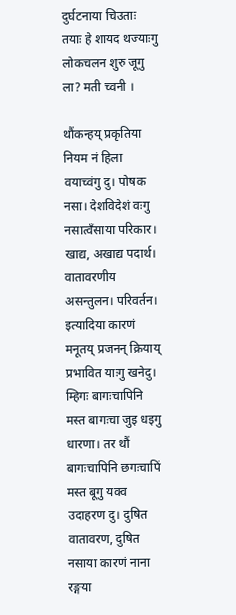दुर्घटनाया चिउताः तयाः हे शायद थज्याःगु लोकचलन शुरु जूगु ला? मती च्वनी ।

थौंकन्हय् प्रकृतिया नियम नं हिला वयाच्वंगु दु। पोषक नसा। देशविदेशं वःगु नसात्वँसाया परिकार। खाद्य, अखाद्य पदार्थ। वातावरणीय असन्तुलन। परिवर्तन। इत्यादिया कारणं मनूतय् प्रजनन् क्रियाय् प्रभावित याःगु खनेदु। म्हिगः बागःचापिनि मस्त बागःचा जुइ धइगु धारणा। तर थौं बागःचापिनि छगःचापिं मस्त बूगु यक्व उदाहरण दु। दुषित वातावरण, दुषित नसाया कारणं नाना रङ्गया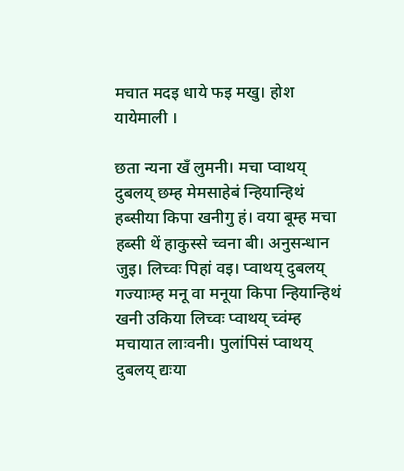मचात मदइ धाये फइ मखु। होश यायेमाली ।

छता न्यना खँ लुमनी। मचा प्वाथय् दुबलय् छम्ह मेमसाहेबं न्हियान्हिथं हब्सीया किपा खनीगु हं। वया बूम्ह मचा हब्सी थें हाकुस्से च्वना बी। अनुसन्धान जुइ। लिच्वः पिहां वइ। प्वाथय् दुबलय् गज्याःम्ह मनू वा मनूया किपा न्हियान्हिथं खनी उकिया लिच्वः प्वाथय् च्वंम्ह मचायात लाःवनी। पुलांपिसं प्वाथय् दुबलय् द्यःया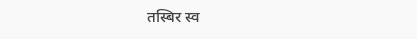तस्बिर स्व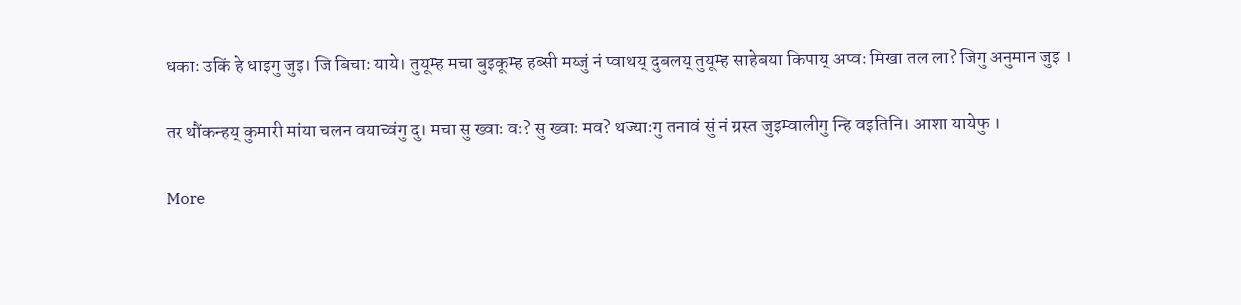धकाः उकिं हे धाइगु जुइ। जि बिचाः याये। तुयूम्ह मचा बुइकूम्ह हब्सी मय्जुं नं प्वाथय् दुबलय् तुयूम्ह साहेबया किपाय् अप्वः मिखा तल ला? जिगु अनुमान जुइ ।

तर थौंकन्हय् कुमारी मांया चलन वयाच्वंगु दु। मचा सु ख्वाः वः? सु ख्वाः मव? थज्याःगु तनावं सुं नं ग्रस्त जुइम्वालीगु न्हि वइतिनि। आशा यायेफु ।

More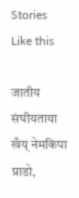Stories Like this

जातीय संघीयताया खँय् नेमकिपा
प्राडो,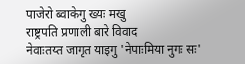पाजेरो ब्वाकेगु ख्यः मखु
राष्ट्रपति प्रणाली बारे विवाद
नेवाःतय्त जागृत याइगु 'नेपाःमिया नुगः सः'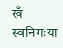खँ स्वनिगःया